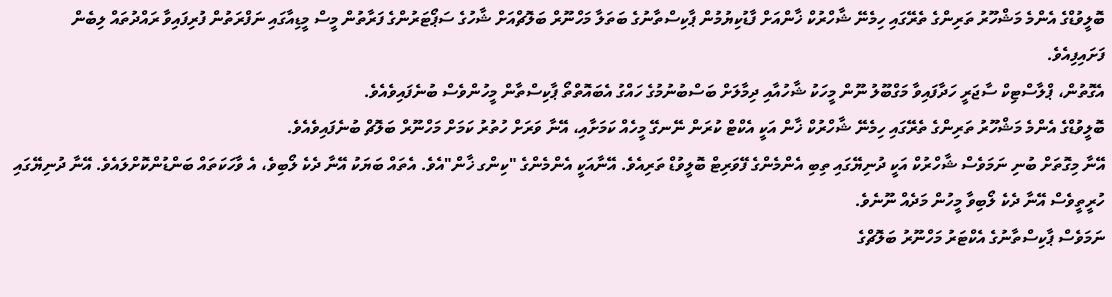ބޮލީވުޑްގެ އެންމެ މަޝްހޫރު ތަރިންގެ ތެރޭގައި ހިމެނޭ ޝާހްރުކް ޚާންއަށް ފާޑުކިޔުމުން ޕާކިސްތާނުގެ ބަތަލާ މަހްނޫރް ބަލޮޗްއަށް ޝާހުގެ ސަޕޯޓަރުންގެ ފަރާތުން މީސް މީޑިއާގައި ނަފްރަތުން ފުރިފައިވާ ރައްދުތައް ލިބެން ފަށައިފިއެވެ.
އެގޮތުން، ޕްލާސްޓިކް ސާޖަރީ ހަދާފައިވާ މަގްބޫލު ނޫން މީހަކު ޝާހުއާއި ދިމާލަށް ބަސްބުނުމުގެ ހައްގު އެބައޮތްތޯ ޕާކިސްތާން މީހުންވެސް ބުނެފައިވެއެވެ.
ބޮލީވުޑްގެ އެންމެ މަޝްހޫރު ތަރިންގެ ތެރޭގައި ހިމެނޭ ޝާހްރުކް ޚާން އަކީ އެކްޓް ކުރަން ނޭނގޭ މީހެއް ކަމަށާއި، އޭނާ ވަރަށް ހުތުރު ކަމަށް މަހްނޫރް ބަލޮޗް ބުނެފައިވެއެވެ.
އޭނާ މިގޮތަށް ބުނި ނަމަވެސް ޝާހްރުކް އަކީ ދުނިޔޭގައި ތިބި އެންމެންގެ ފޭވަރިޓް ބޮލީވުޑް ތަރިއެވެ. އޭނާއަކީ އެންމެންގެ "ކިންގ ޚާން"އެވެ. އެތައް ބަޔަކު އޭނާ ދެކެ ލޯބިވެ، އެ ވާހަކަތައް ބަންޑުންކޮށްލައެވެ. އޭނާ ދުނިޔޭގައި ހުރީތީވެސް އޭނާ ދެކެ ލޯބިވާ މީހުން މަދެއް ނޫނެވެ.
ނަމަވެސް ޕާކިސްތާނުގެ އެކްޓަރު މަހްނޫރު ބަލޮޗްގެ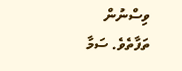ވިސްނުން ތަފާތެވެ. ސަމާ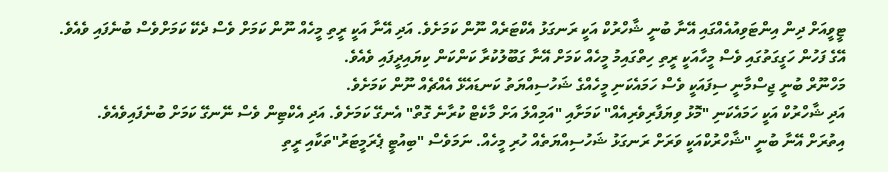ޓީވީއަށް ދިން އިންޓަވިއުއެއްގައި އޭނާ ބުނީ ޝާހްރުކް އަކީ ރަނގަޅު އެކްޓަރެއް ނޫން ކަމަށެވެ. އަދި އޭނާ އަކީ ރީތި މީހެއް ނޫން ކަމަށް ވެސް ދެކޭ ކަމަށްވެސް ބުނެފައި ވެއެވެ. އޭގެ ފަހުން ހަގީގަތުގައި ވެސް މީހާއަކީ ރީތި ހިތްގައިމު މީހެއް ކަމަށް އޭނާ ގަބޫލުކުރާ ކަންކަން ކިޔައިދީފައި ވެއެވެ.
މަހްނޫރް ބުނީ ޖިސްމާނީ ސިފައަކީ ވެސް ހަމައެކަނި މީހެއްގެ ޝަހުސިއްޔަތު ކަނޑައެޅޭ އެއްޗެއް ނޫން ކަމަށެވެ.
އަދި ޝާހްރުކް އަކީ ހަމައެކަނި "މޮޅު ވިޔަފާރިވެރިއެއް" ކަމަށާއި "އަމިއްލަ އަށް މާކެޓް ކުރާނެ ގޮތް" އެނގޭ ކަމަށެވެ. އަދި އެކްޓިން ވެސް ނޭނގޭ ކަމަށް ބުނެފައިވެއެވެ.
އިތުރަށް އޭނާ ބުނީ "ޝާހްރުކްއަކީ ވަރަށް ރަނގަޅު ޝަހުސިއްޔަތެއް ހުރި މީހެއް. ނަމަވެސް "ބިއުޓީ ޕެރަމީޓަރު"ތަކާއި ރީތި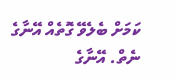ކަމަށް ބެލެވޭ ގޮތެއް އޭނާގެ ނެތް. އޭނާގެ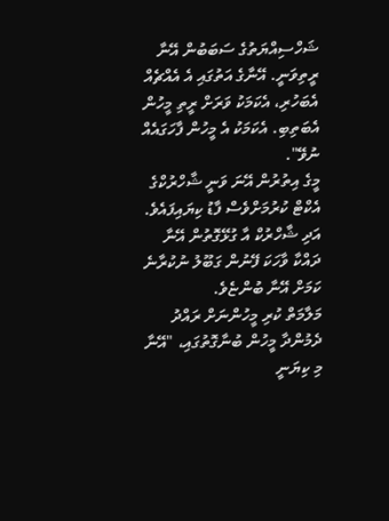ޝަހްސިއްޔަތުގެ ސަބަބުން އޭނާ ރީތިވަނީ. އޭނާގެ އަތުގައި އެ އެއްޗެއް އެބަހުރި، އެކަމަކު ވަރަށް ރީތި މީހުން އެބަތިބި. އެކަމަކު އެ މީހުން ފާހަގައެއް ނުވޭ".
މީގެ އިތުރުން އޭނަ ވަނީ ޝާހްރުކްގެ އެކްޓް ކުރުމަށްވެސް ފާޑު ކިޔައިފައެވެ. އަދި ޝާހްރުކް އާ ގުޅޭގޮތުން އޭނާ ދައްކާ ވާހަކަ ފޭނުން ގަބޫލު ނުކުރާނެ ކަމަށް އޭނާ ބުންޏެވެ.
މަލާމަތް ކުރި މީހުންނަށް ރައްދު ދެމުންދާ މީހުން ބުނާގޮތުގައި، "އޭނާ މި ކިޔަނީ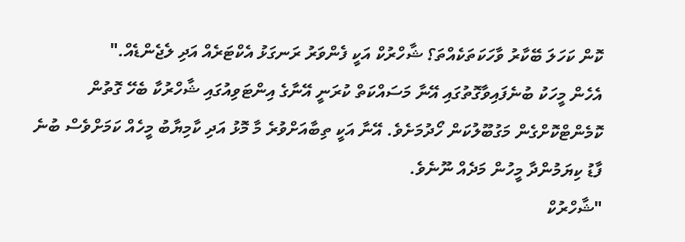ކޮން ކަހަލަ ބޭކާރު ވާހަކަތަކެއްތަ؟ ޝާހްރުކް އަކީ ފެންވަރު ރަނގަޅު އެކްޓަރެއް އަދި ލެޖެންޑެއް."
އެހެން މީހަކު ބުނެފައިވާގޮތުގައި އޭނާ މަސައްކަތް ކުރަނީ އޭނާގެ އިންޓަވިއުގައި ޝާހްރުކާ ބެހޭ ގޮތުން ކޮމެންޓްކޮށްގެން މަގުބޫލުކަން ހޯދުމަށެވެ. އޭނާ އަކީ ތިބާއަށްވުރެ މާ މޮޅު އަދި ކާމިޔާބު މީހެއް ކަމަށްވެސް ބުނެ ފާޑު ކިޔަމުންދާ މީހުން މަދެއް ނޫނެވެ.
"ޝާހްރުކް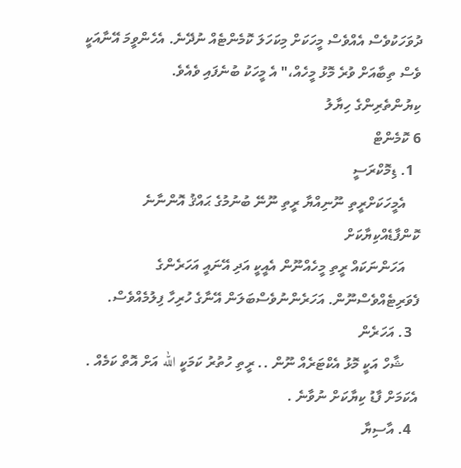ދުވަހަކުވެސް އެއްވެސް މީހަކަށް މިކަހަލަ ކޮމެންޓެއް ނުދޭނެ. އެހެންވީމަ އޭނާއަކީ ވެސް ތިބާއަށް ވުރެ މޮޅު މީހެއް،" އެ މީހަކު ބުނެފައި ވެއެވެ.
ކިޔުންތެރިންގެ ހިޔާލު
6 ކޮމެންޓް
  1. ޑިމޮކްރަސީ
    އެމީހަކަށްރީތި ނޫނިއްޔާ ރީތި ނޫނޭ ބުނުމުގެ ޙައްޤު އޮންނާނެ ކޮންފާޑެއްކިޔާކަށް
    އަހަންނަކައް ރީތި މީހެއްނޫން އެއީކީ އަދި އޭނައީ އަހަރެންގެ ފެވަރިޓެއްވެސްނޫން. އަހަރެންނުވެސްބަލަން އޭނާގެ ހުރިހާ ފިލުމެއްވެސް.
  3. އަހަރެން
    ޝާހް އަކީ މޮޅު އެކްޓަރެއް ނޫން .. ރީތި ހުތުރު ކަމަކީ الله އަށް އޮތް ކަމެއް . އެކަމަށް ފާޑު ކިޔާކަށް ނުވާނެ .
  4. އާސިޔާ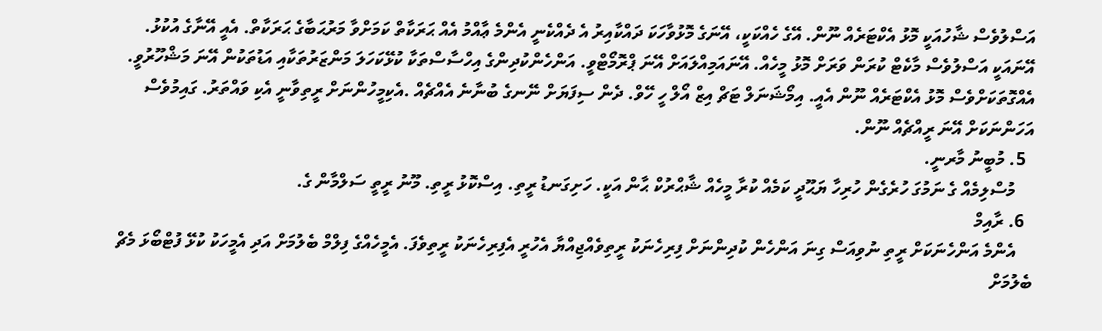އަސްލުވެސް ޝާހުއަކީ މޮޅު އެކްޓަރެއް ނޫން. އޭގެ ހެއްކަކީ، އޭނަގެ މޮޅުވާހަކަ ދައްކާއިރު އެ ދެއްކެނީ އެންމެ ޢާއްމު އެއް ޙަރަކާތް ކަމަށްވާ މަރުޙަބާގެ ޙަރަކާތް. އެއީ އޭނާގެ އުކުޅު. އޭނައަކީ އަސްލުވެސް މާކެޓް ކުރަން ވަރަށް މޮޅު މީހެއް. އޭނައަމިއްލައަށް އޭނަ ޕްރޮމޯޓްވީ. އަންހެންކުދިންގެ އިހްސާސްތަކާ ކުޅޭކަހަލަ މަންޒަރުތަކާއި އަޑުތަކުން އޭނަ މަޝްހޫރުވީ. އެއްގޮތަކަށްވެސް މޮޅު އެކްޓަރެއް ނޫން އެއީ. އިމޯޝަނަލް ޓަޗް އިޒް އޯލް ހީ ހޭވް. ދެން ސިފަޔަށް ނޭނގެ ބުނާނެ އެއްޗެއް .އެކިމީހުންނަށް ރީތިވާނީ އެކި ވައްތަރު. ގައިމުވެސް އަހަންނަކަށް އޭނަ ރީއްޗެއް ނޫން.
  5. މުބީނު މާރނީ.
    މުސްލިމެއް ގެ ނަމުގަ ހުރެގެން ހުރިހާ ޔަޙޫދީ ކަމެއް ކުރާ މީހެއް ޝާޙްރުކް ޙާން އަކީ. ހަށިގަނޑު ރީތި. އިސްކޮޅު ރީތި. މޫނު ރީތީ ސަލްމާން ގެ.
  6. ރާއިމް
    އެންމެ އަންހެނަކަށް ރީތި ނުވިއަސް ގިނަ އަންހެން ކުދިންނަށް ފިރިހެނަކު ރީތިވެއްޖިއްޔާ އެހުރީ އެފިރިހެނަކު ރީތިވެފަ. އެމީހެއްގެ ފިލްމް ބެލުމަށް އަދި އެމީހަކު ކުޅޭ ފުޓްބޯޅަ މެޗް ބެލުމަށް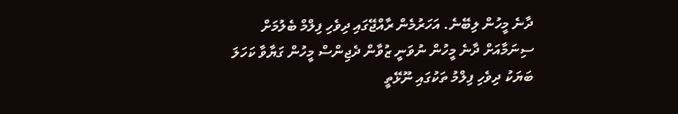ދާނެ މީހުން ލިބޭނެ. އަހަރުމެން ރާއްޖޭގައި ދިވެހި ފިލްމް ބެލުމަށް ސިނަމާއަށް ދާނެ މީހުން ނުވަނީ ޒުވާން ދެޖިންސް މީހުން ގަޔާވާ ކަހަލަ ބަޔަކު ދިވެހި ފިލްމު ތަކުގައި ނޫޅޭތީ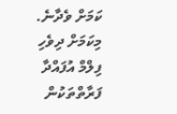ކަމަށް ވެދާނެ. މިކަމަށް ދިވެހި ފިލްމް އުފައްދާ ފަރާތްތަކުން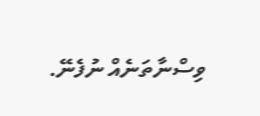ވިސްނާތަނެއް ނުފެނޭ.